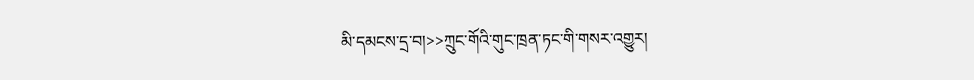མི་དམངས་དྲ་བ།>>ཀྲུང་གོའི་གུང་ཁྲན་ཏང་གི་གསར་འགྱུར།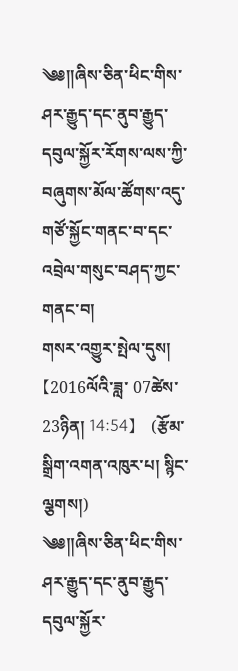༄༅།།ཞིས་ཅིན་ཕིང་གིས་ཤར་རྒྱུད་དང་ནུབ་རྒྱུད་དབུལ་སྐྱོར་རོགས་ལས་ཀྱི་བཞུགས་མོལ་ཚོགས་འདུ་
གཙོ་སྐྱོང་གནང་བ་དང་འབྲེལ་གསུང་བཤད་ཀྱང་གནང་བ།
གསར་འགྱུར་སྤེལ་དུས།  【2016ལོའི་ཟླ་ 07ཚེས་23ཉིན། 14:54】   (རྩོམ་སྒྲིག་འགན་འཁུར་པ། སྙིང་ལྕགས།)
༄༅།།ཞིས་ཅིན་ཕིང་གིས་ཤར་རྒྱུད་དང་ནུབ་རྒྱུད་དབུལ་སྐྱོར་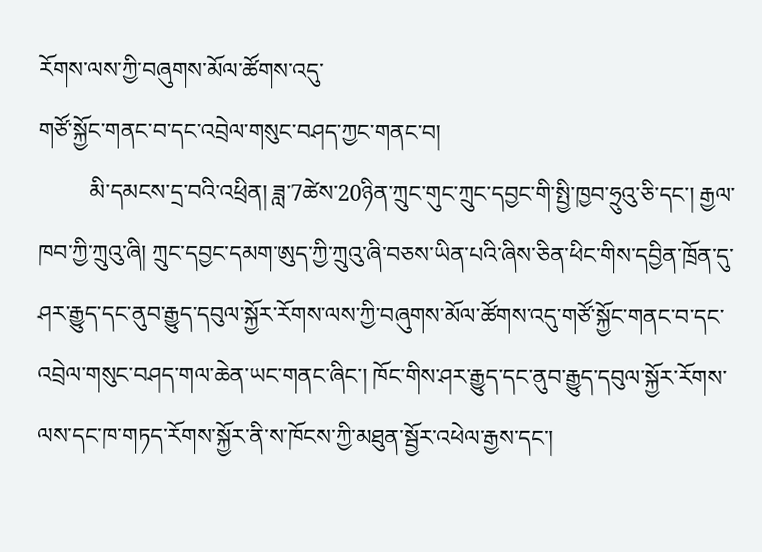རོགས་ལས་ཀྱི་བཞུགས་མོལ་ཚོགས་འདུ་
གཙོ་སྐྱོང་གནང་བ་དང་འབྲེལ་གསུང་བཤད་ཀྱང་གནང་བ།
         མི་དམངས་དྲ་བའི་འཕྲིན། ཟླ་7ཚེས་20ཉིན་ཀྲུང་གུང་ཀྲུང་དབྱང་གི་སྤྱི་ཁྱབ་ཧྲུའུ་ཅི་དང་། རྒྱལ་ཁབ་ཀྱི་ཀྲུའུ་ཞི། ཀྲུང་དབྱང་དམག་ཨུད་ཀྱི་ཀྲུའུ་ཞི་བཅས་ཡིན་པའི་ཞིས་ཅིན་ཕིང་གིས་དབྱིན་ཁྲོན་དུ་ཤར་རྒྱུད་དང་ནུབ་རྒྱུད་དབུལ་སྐྱོར་རོགས་ལས་ཀྱི་བཞུགས་མོལ་ཚོགས་འདུ་གཙོ་སྐྱོང་གནང་བ་དང་འབྲེལ་གསུང་བཤད་གལ་ཆེན་ཡང་གནང་ཞིང་། ཁོང་གིས་ཤར་རྒྱུད་དང་ནུབ་རྒྱུད་དབུལ་སྐྱོར་རོགས་ལས་དང་ཁ་གཏད་རོགས་སྐྱོར་ནི་ས་ཁོངས་ཀྱི་མཐུན་སྦྱོར་འཕེལ་རྒྱས་དང་།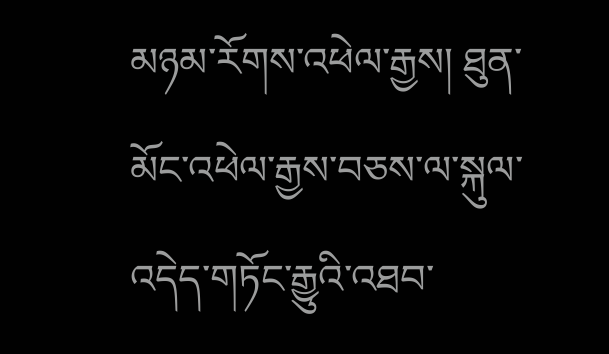མཉམ་རོགས་འཕེལ་རྒྱས། ཐུན་མོང་འཕེལ་རྒྱས་བཅས་ལ་སྐུལ་འདེད་གཏོང་རྒྱུའི་འཐབ་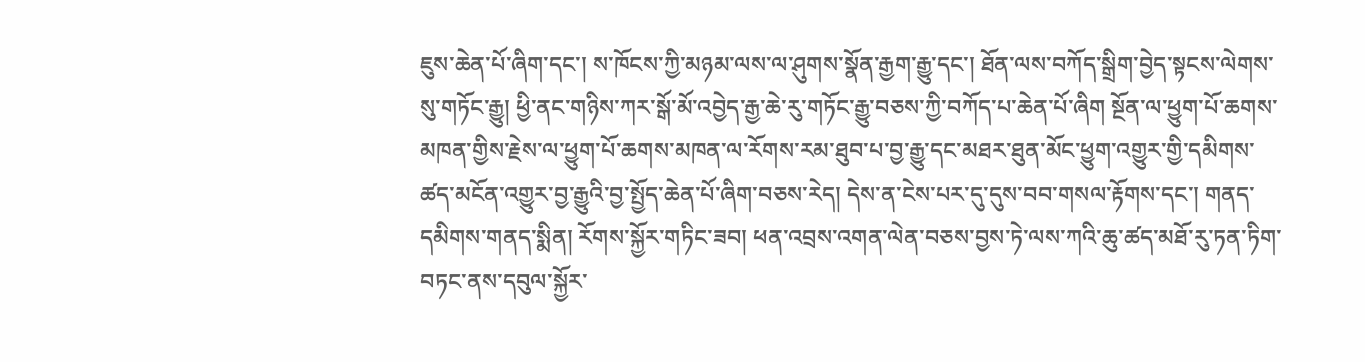ཇུས་ཆེན་པོ་ཞིག་དང་། ས་ཁོངས་ཀྱི་མཉམ་ལས་ལ་ཤུགས་སྣོན་རྒྱག་རྒྱུ་དང་། ཐོན་ལས་བཀོད་སྒྲིག་བྱེད་སྟངས་ལེགས་སུ་གཏོང་རྒྱུ། ཕྱི་ནང་གཉིས་ཀར་སྒོ་མོ་འབྱེད་རྒྱ་ཆེ་རུ་གཏོང་རྒྱུ་བཅས་ཀྱི་བཀོད་པ་ཆེན་པོ་ཞིག སྔོན་ལ་ཕྱུག་པོ་ཆགས་མཁན་གྱིས་རྗེས་ལ་ཕྱུག་པོ་ཆགས་མཁན་ལ་རོགས་རམ་ཐུབ་པ་བྱ་རྒྱུ་དང་མཐར་ཐུན་མོང་ཕྱུག་འགྱུར་གྱི་དམིགས་ཚད་མངོན་འགྱུར་བྱ་རྒྱུའི་བྱ་སྤྱོད་ཆེན་པོ་ཞིག་བཅས་རེད། དེས་ན་ངེས་པར་དུ་དུས་བབ་གསལ་རྟོགས་དང་། གནད་དམིགས་གནད་སྨིན། རོགས་སྐྱོར་གཏིང་ཟབ། ཕན་འབྲས་འགན་ལེན་བཅས་བྱས་ཏེ་ལས་ཀའི་ཆུ་ཚད་མཐོ་རུ་ཏན་ཏིག་བཏང་ནས་དབུལ་སྐྱོར་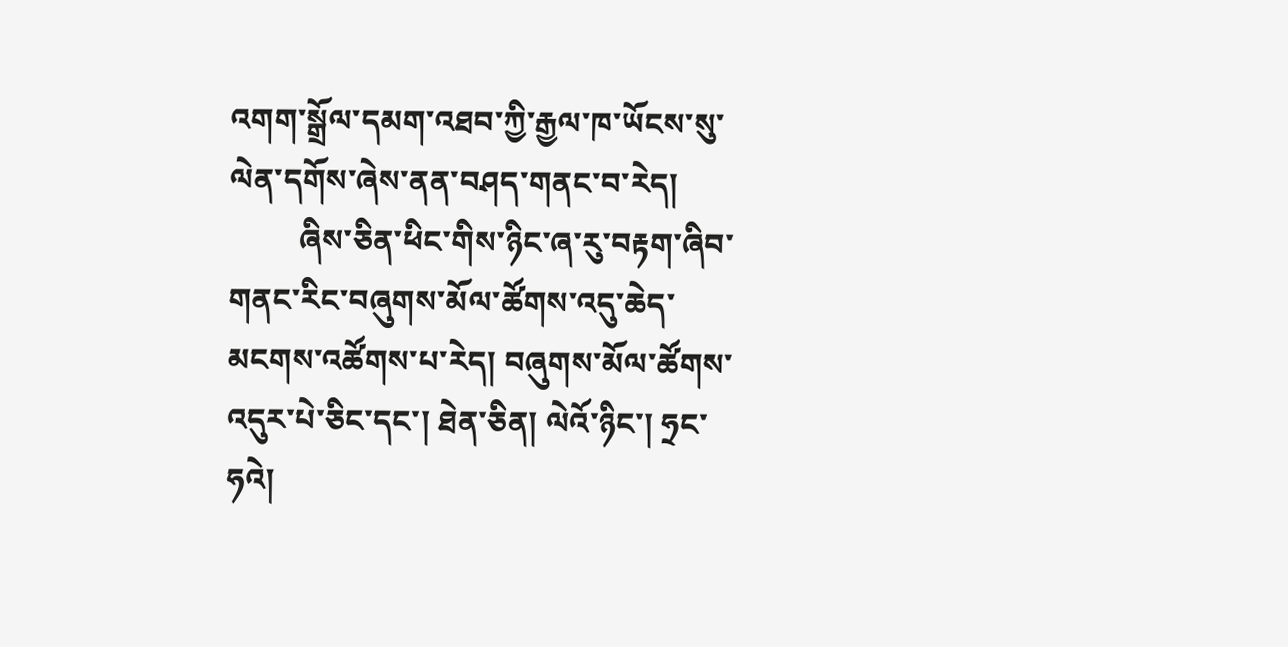འགག་སྒྲོལ་དམག་འཐབ་ཀྱི་རྒྱལ་ཁ་ཡོངས་སུ་ལེན་དགོས་ཞེས་ནན་བཤད་གནང་བ་རེད།
         ཞིས་ཅིན་ཕིང་གིས་ཉིང་ཞ་རུ་བརྟག་ཞིབ་གནང་རིང་བཞུགས་མོལ་ཚོགས་འདུ་ཆེད་མངགས་འཚོགས་པ་རེད། བཞུགས་མོལ་ཚོགས་འདུར་པེ་ཅིང་དང་། ཐེན་ཅིན། ལེའོ་ཉིང་། ཧྲང་ཧའེ།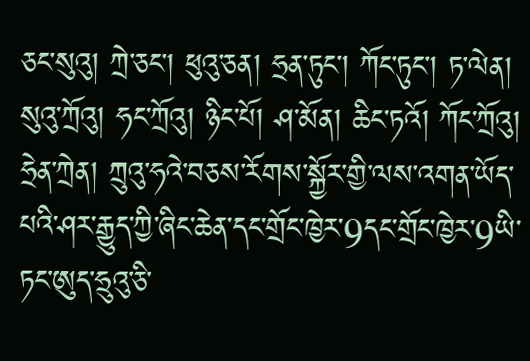ཅང་སུའུ། ཀྲེ་ཅང་། ཕུའུ་ཅན། ཧྲན་ཏུང་། ཀོང་ཏུང་། ཏ་ལེན། སུའུ་ཀྲོའུ། ཧང་ཀྲོའུ། ཉིང་པོ། ཤ་མོན། ཆིང་ཏའོ། ཀོང་ཀྲོའུ། ཧྲེན་ཀྲེན། ཀྲུའུ་ཧའེ་བཅས་རོགས་སྐྱོར་གྱི་ལས་འགན་ཡོད་པའི་ཤར་རྒྱུད་ཀྱི་ཞིང་ཆེན་དང་གྲོང་ཁྱེར་9དང་གྲོང་ཁྱེར་9ཡི་ཏང་ཨུད་ཧྲུའུ་ཅི་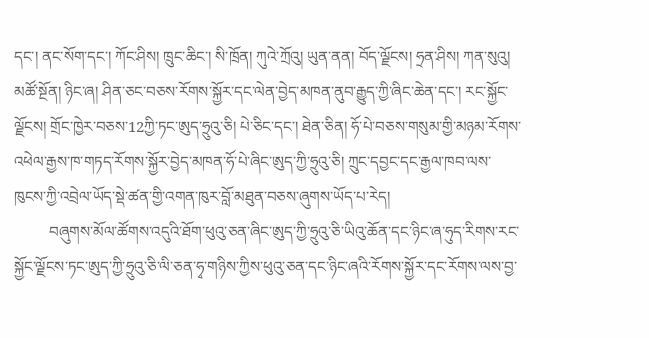དང་། ནང་སོག་དང་། ཀོང་ཤིས། ཁྲུང་ཆིང་། སི་ཁྲོན། ཀུའེ་ཀྲོའུ། ཡུན་ནན། བོད་ལྗོངས། ཧྲན་ཤིས། ཀན་སུའུ། མཚོ་སྔོན། ཉིང་ཞ། ཤིན་ཅང་བཅས་རོགས་སྐྱོར་དང་ལེན་བྱེད་མཁན་ནུབ་རྒྱུད་ཀྱི་ཞིང་ཆེན་དང་། རང་སྐྱོང་ལྗོངས། གྲོང་ཁྱེར་བཅས་12ཀྱི་ཏང་ཨུད་ཧྲུའུ་ཅི། པེ་ཅིང་དང་། ཐེན་ཅིན། ཧོ་པེ་བཅས་གསུམ་གྱི་མཉམ་རོགས་འཕེལ་རྒྱས་ཁ་གཏད་རོགས་སྐྱོར་བྱེད་མཁན་ཧོ་པེ་ཞིང་ཨུད་ཀྱི་ཧྲུའུ་ཅི། ཀྲུང་དབྱང་དང་རྒྱལ་ཁབ་ལས་ཁུངས་ཀྱི་འབྲེལ་ཡོད་སྡེ་ཚན་གྱི་འགན་ཁུར་བློ་མཐུན་བཅས་ཞུགས་ཡོད་པ་རེད།
         བཞུགས་མོལ་ཚོགས་འདུའི་ཐོག་ཕུའུ་ཅན་ཞིང་ཨུད་ཀྱི་ཧྲུའུ་ཅི་ཡིའུ་ཆོན་དང་ཉིང་ཞ་ཧུད་རིགས་རང་སྐྱོང་ལྗོངས་ཏང་ཨུད་ཀྱི་ཧྲུའུ་ཅི་ལི་ཅན་ཧྭ་གཉིས་ཀྱིས་ཕུའུ་ཅན་དང་ཉིང་ཞའི་རོགས་སྐྱོར་དང་རོགས་ལས་བྱ་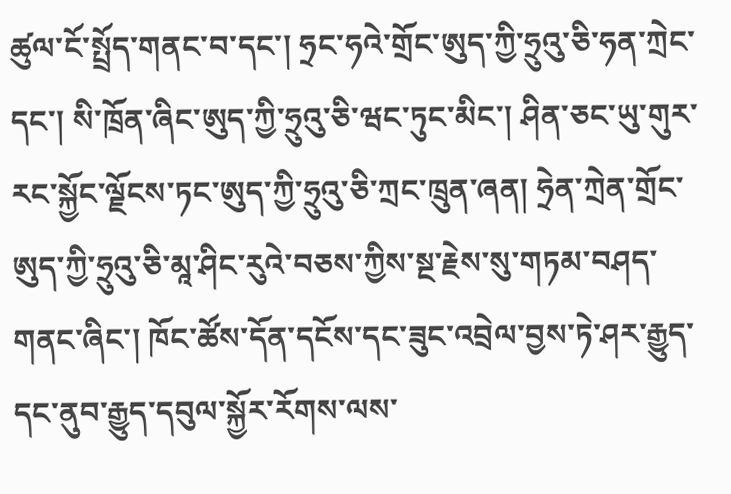ཚུལ་ངོ་སྤྲོད་གནང་བ་དང་། ཧྲང་ཧའེ་གྲོང་ཨུད་ཀྱི་ཧྲུའུ་ཅི་ཧན་ཀྲེང་དང་། སི་ཁྲོན་ཞིང་ཨུད་ཀྱི་ཧྲུའུ་ཅི་ཝང་ཏུང་མིང་། ཤིན་ཅང་ཡུ་གུར་རང་སྐྱོང་ལྗོངས་ཏང་ཨུད་ཀྱི་ཧྲུའུ་ཅི་ཀྲང་ཁྲུན་ཞན། ཧྲེན་ཀྲེན་གྲོང་ཨུད་ཀྱི་ཧྲུའུ་ཅི་མཱ་ཤིང་རུའེ་བཅས་ཀྱིས་སྔ་རྗེས་སུ་གཏམ་བཤད་གནང་ཞིང་། ཁོང་ཚོས་དོན་དངོས་དང་ཟུང་འབྲེལ་བྱས་ཏེ་ཤར་རྒྱུད་དང་ནུབ་རྒྱུད་དབུལ་སྐྱོར་རོགས་ལས་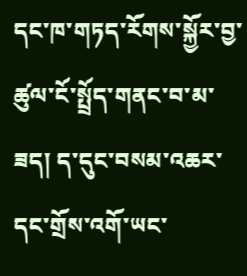དང་ཁ་གཏད་རོགས་སྐྱོར་བྱ་ཚུལ་ངོ་སྤྲོད་གནང་བ་མ་ཟད། ད་དུང་བསམ་འཆར་དང་གྲོས་འགོ་ཡང་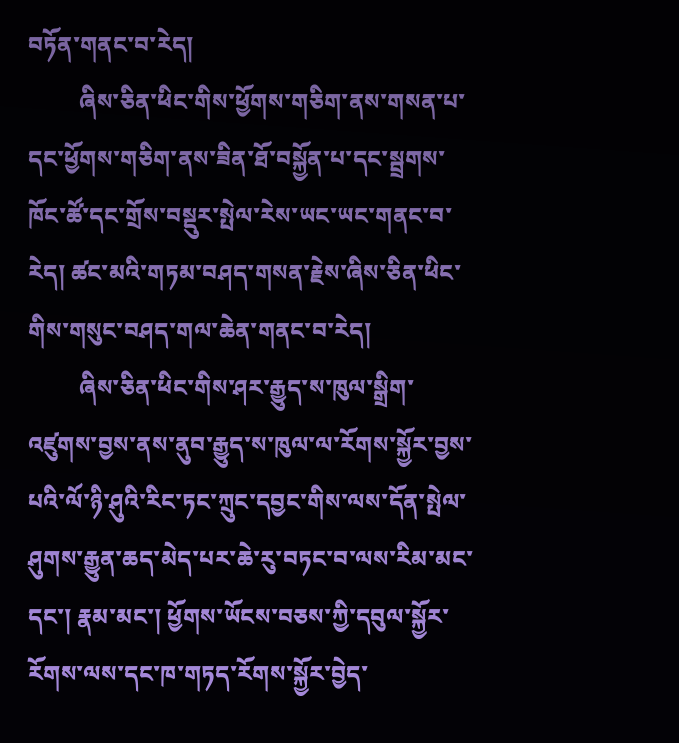བཏོན་གནང་བ་རེད།
         ཞིས་ཅིན་ཕིང་གིས་ཕྱོགས་གཅིག་ནས་གསན་པ་དང་ཕྱོགས་གཅིག་ནས་ཟིན་ཐོ་བསྐྱོན་པ་དང་སྦྲགས་ཁོང་ཚོ་དང་གྲོས་བསྡུར་སྤེལ་རེས་ཡང་ཡང་གནང་བ་རེད། ཚང་མའི་གཏམ་བཤད་གསན་རྗེས་ཞིས་ཅིན་ཕིང་གིས་གསུང་བཤད་གལ་ཆེན་གནང་བ་རེད།
         ཞིས་ཅིན་ཕིང་གིས་ཤར་རྒྱུད་ས་ཁུལ་སྒྲིག་འཛུགས་བྱས་ནས་ནུབ་རྒྱུད་ས་ཁུལ་ལ་རོགས་སྐྱོར་བྱས་པའི་ལོ་ཉི་ཤུའི་རིང་ཏང་ཀྲུང་དབྱང་གིས་ལས་དོན་སྤེལ་ཤུགས་རྒྱུན་ཆད་མེད་པར་ཆེ་རུ་བཏང་བ་ལས་རིམ་མང་དང་། རྣམ་མང་། ཕྱོགས་ཡོངས་བཅས་ཀྱི་དབུལ་སྐྱོར་རོགས་ལས་དང་ཁ་གཏད་རོགས་སྐྱོར་བྱེད་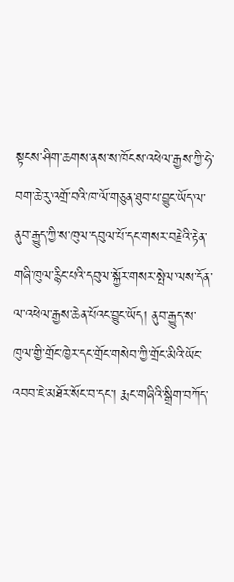སྟངས་ཤིག་ཆགས་ནས་ས་ཁོངས་འཕེལ་རྒྱས་ཀྱི་ཧེ་བག་ཆེ་རུ་འགྲོ་བའི་ཁ་ལོ་གཅུན་ཐུབ་པ་བྱུང་ཡོད་ལ་ནུབ་རྒྱུད་ཀྱི་ས་ཁུལ་དབུལ་པོ་དང་གསར་བརྗེའི་རྟེན་གཞི་ཁུལ་རྙིང་པའི་དབུལ་སྐྱོར་གསར་སྤེལ་ལས་དོན་ལ་འཕེལ་རྒྱས་ཆེན་པོའང་བྱུང་ཡོད། ནུབ་རྒྱུད་ས་ཁུལ་གྱི་གྲོང་ཁྱེར་དང་གྲོང་གསེབ་ཀྱི་གྲོང་མིའི་ཡོང་འབབ་ཇེ་མཐོར་སོང་བ་དང་། རྨང་གཞིའི་སྒྲིག་བཀོད་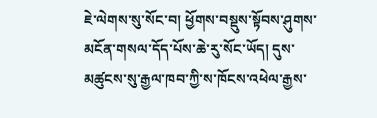ཇེ་ལེགས་སུ་སོང་བ། ཕྱོགས་བསྡུས་སྟོབས་ཤུགས་མངོན་གསལ་དོད་པོས་ཆེ་རུ་སོང་ཡོད། དུས་མཚུངས་སུ་རྒྱལ་ཁབ་ཀྱི་ས་ཁོངས་འཕེལ་རྒྱས་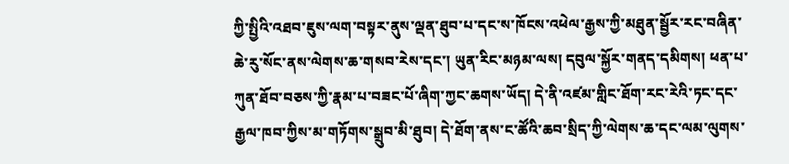ཀྱི་སྤྱིའི་འཐབ་ཇུས་ལག་བསྟར་ནུས་ལྡན་ཐུབ་པ་དང་ས་ཁོངས་འཕེལ་རྒྱས་ཀྱི་མཐུན་སྦྱོར་རང་བཞིན་ཆེ་རུ་སོང་ནས་ལེགས་ཆ་གསབ་རེས་དང་། ཡུན་རིང་མཉམ་ལས། དབུལ་སྐྱོར་གནད་དམིགས། ཕན་པ་ཀུན་ཐོབ་བཅས་ཀྱི་རྣམ་པ་བཟང་པོ་ཞིག་ཀྱང་ཆགས་ཡོད། དེ་ནི་འཛམ་གླིང་ཐོག་རང་རེའི་ཏང་དང་རྒྱལ་ཁབ་ཀྱིས་མ་གཏོགས་སྒྲུབ་མི་ཐུབ། དེ་ཐོག་ནས་ང་ཚོའི་ཆབ་སྲིད་ཀྱི་ལེགས་ཆ་དང་ལམ་ལུགས་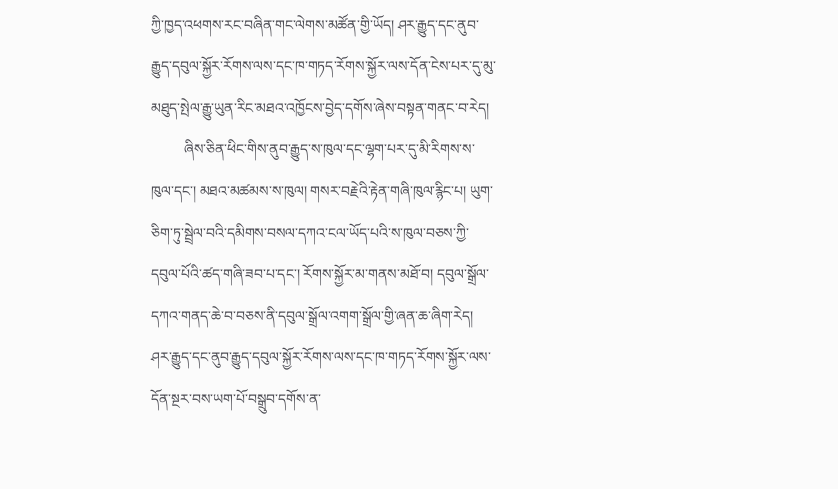ཀྱི་ཁྱད་འཕགས་རང་བཞིན་གང་ལེགས་མཚོན་གྱི་ཡོད། ཤར་རྒྱུད་དང་ནུབ་རྒྱུད་དབུལ་སྐྱོར་རོགས་ལས་དང་ཁ་གཏད་རོགས་སྐྱོར་ལས་དོན་ངེས་པར་དུ་མུ་མཐུད་སྤེལ་རྒྱུ་ཡུན་རིང་མཐའ་འཁྱོངས་བྱེད་དགོས་ཞེས་བསྟན་གནང་བ་རེད།
         ཞིས་ཅིན་ཕིང་གིས་ནུབ་རྒྱུད་ས་ཁུལ་དང་ལྷག་པར་དུ་མི་རིགས་ས་ཁུལ་དང་། མཐའ་མཚམས་ས་ཁུལ། གསར་བརྗེའི་རྟེན་གཞི་ཁུལ་རྙིང་པ། ཡུག་ཅིག་ཏུ་སྦྲེལ་བའི་དམིགས་བསལ་དཀའ་ངལ་ཡོད་པའི་ས་ཁུལ་བཅས་ཀྱི་དབུལ་པོའི་ཚད་གཞི་ཟབ་པ་དང་། རོགས་སྐྱོར་མ་གནས་མཐོ་བ། དབུལ་སྒྲོལ་དཀའ་གནད་ཆེ་བ་བཅས་ནི་དབུལ་སྒྲོལ་འགག་སྒྲོལ་གྱི་ཞན་ཆ་ཞིག་རེད། ཤར་རྒྱུད་དང་ནུབ་རྒྱུད་དབུལ་སྐྱོར་རོགས་ལས་དང་ཁ་གཏད་རོགས་སྐྱོར་ལས་དོན་སྔར་བས་ཡག་པོ་བསྒྲུབ་དགོས་ན་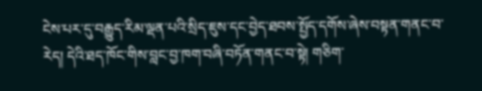ངེས་པར་དུ་བརྒྱུད་རིམ་ལྡན་པའི་སྲིད་ཇུས་དང་བྱེད་ཐབས་སྤྱོད་དགོས་ཞེས་བསྟན་གནང་བ་རེད། དེའི་ཐད་ཁོང་གིས་བླང་བྱ་ཁག་བཞི་བཏོན་གནང་བ་སྟེ། གཅིག་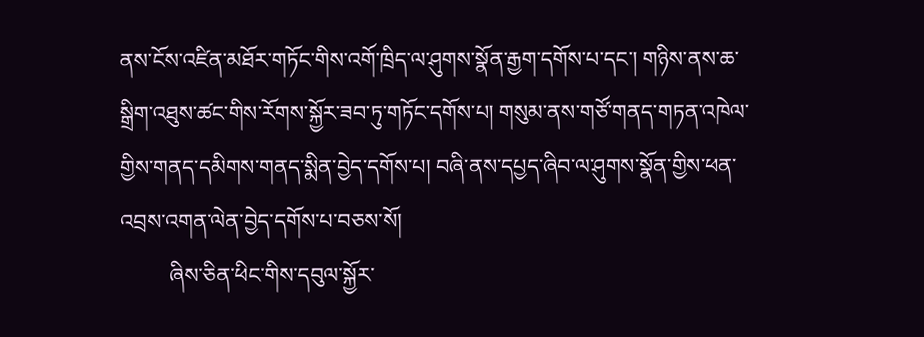ནས་ངོས་འཛིན་མཐོར་གཏོང་གིས་འགོ་ཁྲིད་ལ་ཤུགས་སྣོན་རྒྱག་དགོས་པ་དང་། གཉིས་ནས་ཆ་སྒྲིག་འཐུས་ཚང་གིས་རོགས་སྐྱོར་ཟབ་ཏུ་གཏོང་དགོས་པ། གསུམ་ནས་གཙོ་གནད་གཏན་འཁེལ་གྱིས་གནད་དམིགས་གནད་སྨིན་བྱེད་དགོས་པ། བཞི་ནས་དཔྱད་ཞིབ་ལ་ཤུགས་སྣོན་གྱིས་ཕན་འབྲས་འགན་ལེན་བྱེད་དགོས་པ་བཅས་སོ།
         ཞིས་ཅིན་ཕིང་གིས་དབུལ་སྐྱོར་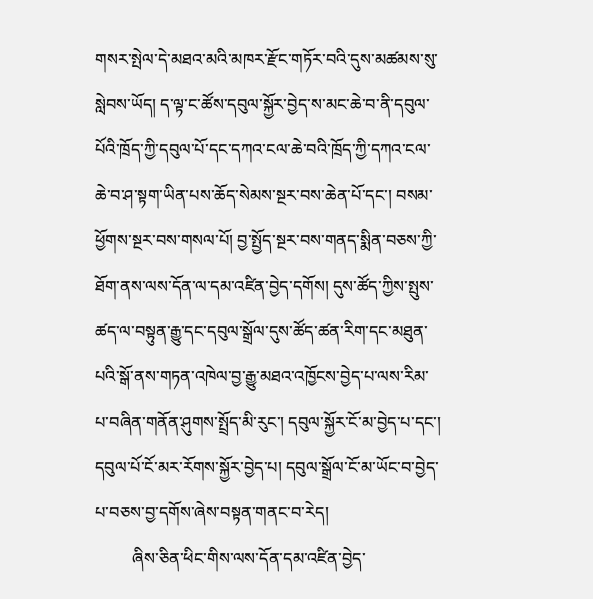གསར་སྤེལ་དེ་མཐའ་མའི་མཁར་རྫོང་གཏོར་བའི་དུས་མཚམས་སུ་སླེབས་ཡོད། ད་ལྟ་ང་ཚོས་དབུལ་སྐྱོར་བྱེད་ས་མང་ཆེ་བ་ནི་དབུལ་པོའི་ཁྲོད་ཀྱི་དབུལ་པོ་དང་དཀའ་ངལ་ཆེ་བའི་ཁྲོད་ཀྱི་དཀའ་ངལ་ཆེ་བ་ཤ་སྟག་ཡིན་པས་ཆོད་སེམས་སྔར་བས་ཆེན་པོ་དང་། བསམ་ཕྱོགས་སྔར་བས་གསལ་པོ། བྱ་སྤྱོད་སྔར་བས་གནད་སྨིན་བཅས་ཀྱི་ཐོག་ནས་ལས་དོན་ལ་དམ་འཛིན་བྱེད་དགོས། དུས་ཚོད་ཀྱིས་སྤུས་ཚད་ལ་བསྟུན་རྒྱུ་དང་དབུལ་སྒྲོལ་དུས་ཚོད་ཚན་རིག་དང་མཐུན་པའི་སྒོ་ནས་གཏན་འཁེལ་བྱ་རྒྱུ་མཐའ་འཁྱོངས་བྱེད་པ་ལས་རིམ་པ་བཞིན་གནོན་ཤུགས་སྤྲོད་མི་རུང་། དབུལ་སྐྱོར་ངོ་མ་བྱེད་པ་དང་། དབུལ་པོ་ངོ་མར་རོགས་སྐྱོར་བྱེད་པ། དབུལ་སྒྲོལ་ངོ་མ་ཡོང་བ་བྱེད་པ་བཅས་བྱ་དགོས་ཞེས་བསྟན་གནང་བ་རེད།
         ཞིས་ཅིན་ཕིང་གིས་ལས་དོན་དམ་འཛིན་བྱེད་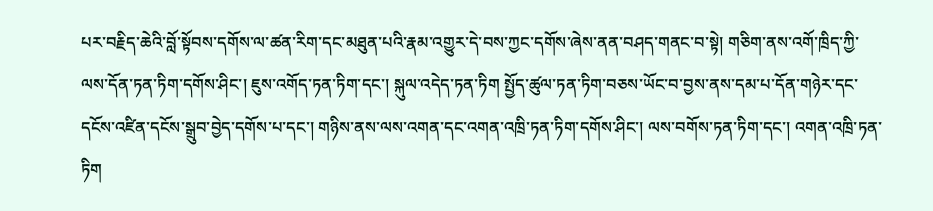པར་བརྗིད་ཆེའི་བློ་སྟོབས་དགོས་ལ་ཚན་རིག་དང་མཐུན་པའི་རྣམ་འགྱུར་དེ་བས་ཀྱང་དགོས་ཞེས་ནན་བཤད་གནང་བ་སྟེ། གཅིག་ནས་འགོ་ཁྲིད་ཀྱི་ལས་དོན་ཏན་ཏིག་དགོས་ཤིང་། ཇུས་འགོད་ཏན་ཏིག་དང་། སྐུལ་འདེད་ཏན་ཏིག སྤྱོད་ཚུལ་ཏན་ཏིག་བཅས་ཡོང་བ་བྱས་ནས་དམ་པ་དོན་གཉེར་དང་དངོས་འཛིན་དངོས་སྒྲུབ་བྱེད་དགོས་པ་དང་། གཉིས་ནས་ལས་འགན་དང་འགན་འཁྲི་ཏན་ཏིག་དགོས་ཤིང་། ལས་བགོས་ཏན་ཏིག་དང་། འགན་འཁྲི་ཏན་ཏིག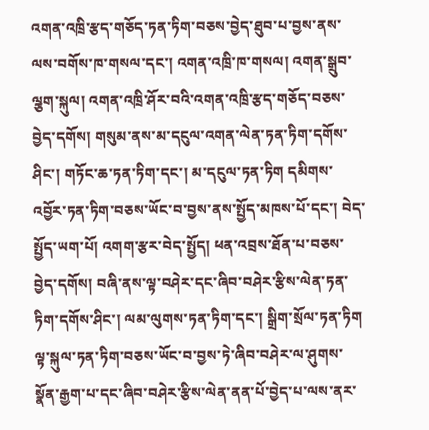འགན་འཁྲི་རྩད་གཅོད་ཏན་ཏིག་བཅས་བྱེད་ཐུབ་པ་བྱས་ནས་ལས་བགོས་ཁ་གསལ་དང་། འགན་འཁྲི་ཁ་གསལ། འགན་སྒྲུབ་ལྕག་སྐུལ། འགན་འཁྲི་ཤོར་བའི་འགན་འཁྲི་རྩད་གཅོད་བཅས་བྱེད་དགོས། གསུམ་ནས་མ་དངུལ་འགན་ལེན་ཏན་ཏིག་དགོས་ཤིང་། གཏོང་ཆ་ཏན་ཏིག་དང་། མ་དངུལ་ཏན་ཏིག དམིགས་འབྱོར་ཏན་ཏིག་བཅས་ཡོང་བ་བྱས་ནས་སྤྱོད་མཁས་པོ་དང་། བེད་སྤྱོད་ཡག་པོ། འགག་རྩར་བེད་སྤྱོད། ཕན་འབྲས་ཐོན་པ་བཅས་བྱེད་དགོས། བཞི་ནས་ལྟ་བཤེར་དང་ཞིབ་བཤེར་རྩིས་ལེན་ཏན་ཏིག་དགོས་ཤིང་། ལམ་ལུགས་ཏན་ཏིག་དང་། སྒྲིག་སྲོལ་ཏན་ཏིག ལྟ་སྐུལ་ཏན་ཏིག་བཅས་ཡོང་བ་བྱས་ཏེ་ཞིབ་བཤེར་ལ་ཤུགས་སྣོན་རྒྱག་པ་དང་ཞིབ་བཤེར་རྩིས་ལེན་ནན་པོ་བྱེད་པ་ལས་ནར་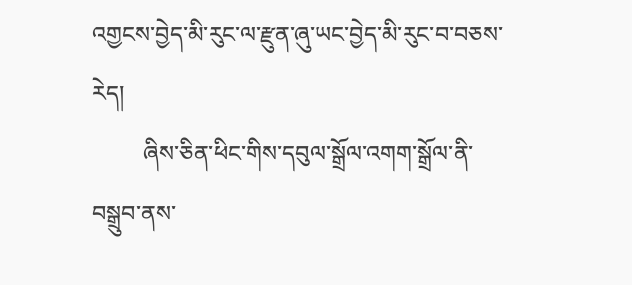འགྱངས་བྱེད་མི་རུང་ལ་རྫུན་ཞུ་ཡང་བྱེད་མི་རུང་བ་བཅས་རེད།
         ཞིས་ཅིན་ཕིང་གིས་དབུལ་སྒྲོལ་འགག་སྒྲོལ་ནི་བསྒྲུབ་ནས་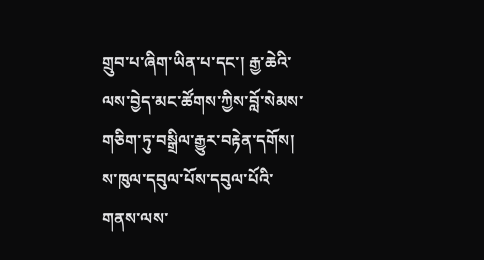གྲུབ་པ་ཞིག་ཡིན་པ་དང་། རྒྱ་ཆེའི་ལས་བྱེད་མང་ཚོགས་ཀྱིས་བློ་སེམས་གཅིག་ཏུ་བསྒྲིལ་རྒྱུར་བརྟེན་དགོས། ས་ཁུལ་དབུལ་པོས་དབུལ་པོའི་གནས་ལས་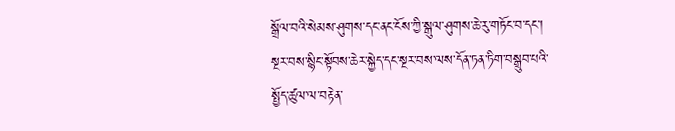སྒྲོལ་བའི་སེམས་ཤུགས་དང་ནང་ངོས་ཀྱི་སྒུལ་ཤུགས་ཆེ་རུ་གཏོང་བ་དང་། སྔར་བས་སྙིང་སྟོབས་ཆེར་སྐྱེད་དང་སྔར་བས་ལས་དོན་ཏན་ཏིག་བསྒྲུབ་པའི་སྤྱོད་ཚུལ་ལ་བརྟེན་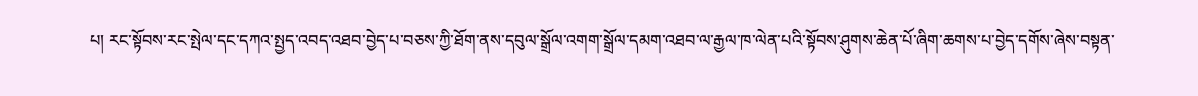པ། རང་སྟོབས་རང་སྤེལ་དང་དཀའ་སྤྱད་འབད་འཐབ་བྱེད་པ་བཅས་ཀྱི་ཐོག་ནས་དབུལ་སྒྲོལ་འགག་སྒྲོལ་དམག་འཐབ་ལ་རྒྱལ་ཁ་ལེན་པའི་སྟོབས་ཤུགས་ཆེན་པོ་ཞིག་ཆགས་པ་བྱེད་དགོས་ཞེས་བསྟན་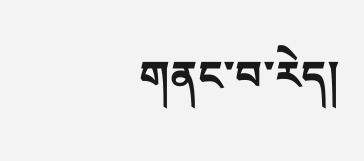གནང་བ་རེད།